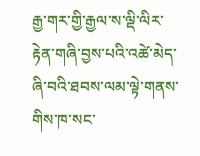རྒྱ་གར་གྱི་རྒྱལ་ས་ལྡི་ལིར་རྟེན་གཞི་བྱས་པའི་འཚེ་མེད་ཞི་བའི་ཐབས་ལམ་ལྟེ་གནས་གིས་ཁ་སང་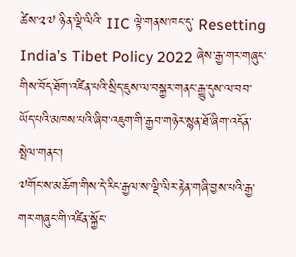ཚེས་༢༧ ཉིན་ལྡི་ལིའི་ IIC ལྟེ་གནས་ཁང་དུ་ Resetting India’s Tibet Policy 2022 ཞེས་རྒྱ་གར་གཞུང་གིས་བོད་ཐོག་འཛིན་པའི་སྲིད་ཇུས་ལ་བསྐྱར་གནང་རྒྱུ་དུས་ལ་བབ་ཡོད་པའི་མཁས་པའི་ཞིབ་འཇུག་གི་རྒྱབ་གཉེར་སྙན་ཐོ་ཞིག་འདོན་སྤེལ་གནང་།
༧གོང་ས་མཆོག་གིས་དེ་རིང་རྒྱལ་ས་ལྡི་ལིར་རྟེན་གཞི་བྱས་པའི་རྒྱ་གར་གཞུང་གི་འཛིན་སྐྱོང་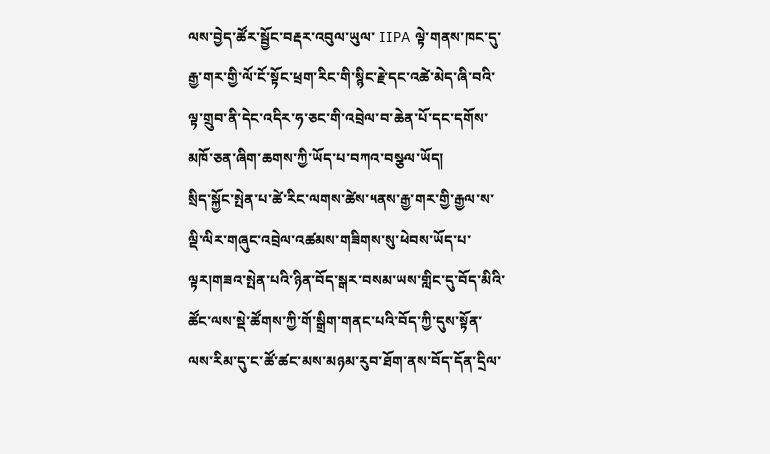ལས་བྱེད་ཚོར་སྦྱོང་བརྡར་འབུལ་ཡུལ་ IIPA ལྟེ་གནས་ཁང་དུ་རྒྱ་གར་གྱི་ལོ་ངོ་སྟོང་ཕྲག་རིང་གི་སྙིང་རྗེ་དང་འཚེ་མེད་ཞི་བའི་ལྟ་གྲུབ་ནི་དེང་འདིར་ཧ་ཅང་གི་འབྲེལ་བ་ཆེན་པོ་དང་དགོས་མཁོ་ཅན་ཞིག་ཆགས་ཀྱི་ཡོད་པ་བཀའ་བསྩལ་ཡོད།
སྲིད་སྐྱོང་སྤེན་པ་ཚེ་རིང་ལགས་ཚེས་༥ནས་རྒྱ་གར་གྱི་རྒྱལ་ས་ལྡི་ལིར་གཞུང་འབྲེལ་འཚམས་གཟིགས་སུ་ཕེབས་ཡོད་པ་ལྟར།གཟའ་སྤེན་པའི་ཉིན་བོད་སྒར་བསམ་ཡས་གླིང་དུ་བོད་མིའི་ཚོང་ལས་སྡེ་ཚོགས་ཀྱི་གོ་སྒྲིག་གནང་པའི་བོད་ཀྱི་དུས་སྟོན་ལས་རིམ་དུ་ང་ཚོ་ཚང་མས་མཉམ་རུབ་ཐོག་ནས་བོད་དོན་དྲིལ་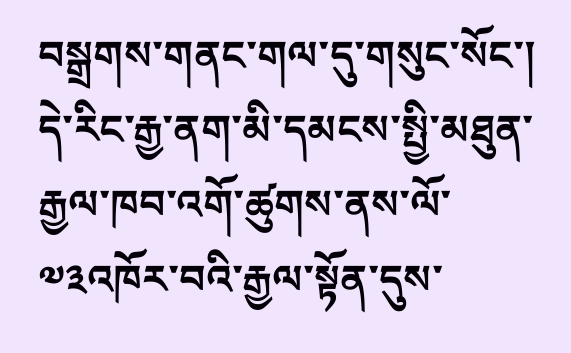བསྒྲགས་གནང་གལ་དུ་གསུང་སོང་།
དེ་རིང་རྒྱ་ནག་མི་དམངས་སྤྱི་མཐུན་རྒྱལ་ཁབ་འགོ་ཚུགས་ནས་ལོ་༧༣འཁོར་བའི་རྒྱལ་སྟོན་དུས་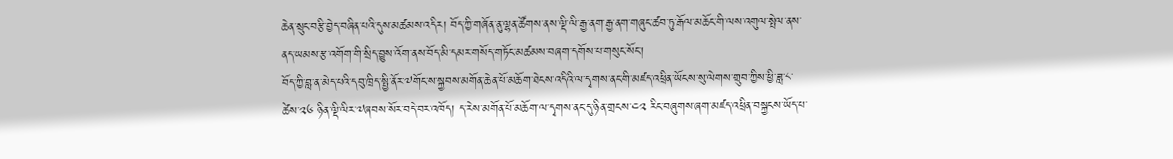ཆེན་སྲུང་བརྩི་བྱེད་བཞིན་པའི་དུས་མཚམས་འདིར། བོད་ཀྱི་གཞོན་ནུ་ལྷན་ཚོགས་ནས་ལྡི་ལི་རྒྱ་ནག་རྒྱ་ནག་གཞུང་ཚབ་ཏུ་རྒོལ་མཆོང་གི་ལས་འགུལ་སྤེལ་ནས་ནད་ཡམས་རྩ་འགོག་གི་སྲིད་བྱུས་འོག་ནས་བོད་མི་དམར་གསོད་གཏོང་མཚམས་བཞག་དགོས་པ་གསུང་སོང་།
བོད་ཀྱི་བླ་ན་མེད་པའི་དབུ་ཁྲིད་སྤྱི་ནོར་༧གོང་ས་སྐྱབས་མགོན་ཆེན་པོ་མཆོག་ཐེངས་འདིའི་ལ་དྭགས་ནང་གི་མཛད་འཕྲིན་ཡོངས་སུ་ལེགས་གྲུབ་ཀྱིས་ཕྱི་ཟླ་༨་ཚེས་༢༦ ཉིན་ལྡི་ལིར་༧ཞབས་སོར་བདེ་བར་འཁོད། ད་རེས་མགོན་པོ་མཆོག་ལ་དྭགས་ནང་དུ་ཉིན་གྲངས་༤༢ རིང་བཞུགས་ཞག་མཛད་འཕྲིན་བསྐྱངས་ཡོད་པ་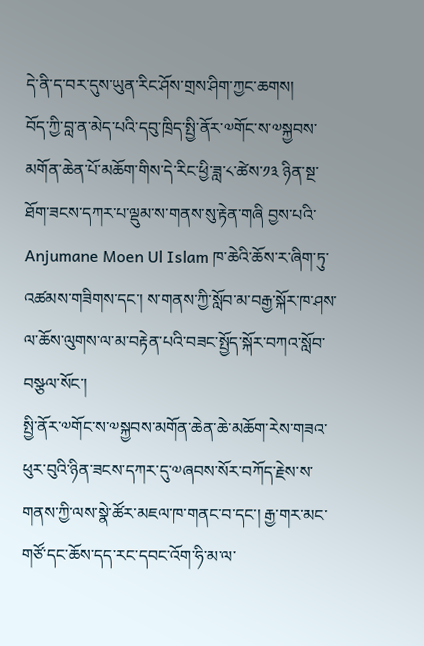དེ་ནི་ད་བར་དུས་ཡུན་རིང་ཤོས་གྲས་ཤིག་ཀྱང་ཆགས།
བོད་ཀྱི་བླ་ན་མེད་པའི་དབུ་ཁྲིད་སྤྱི་ནོར་༧གོང་ས་༧སྐྱབས་མགོན་ཆེན་པོ་མཆོག་གིས་དེ་རིང་ཕྱི་ཟླ་༨་ཚེས་༡༣ ཉིན་སྔ་ཐོག་ཟངས་དཀར་པ་ལྡུམ་ས་གནས་སུ་རྟེན་གཞི བྱས་པའི་Anjumane Moen Ul Islam ཁ་ཆེའི་ཆོས་ར་ཞིག་ཏུ་འཚམས་གཟིགས་དང་། ས་གནས་ཀྱི་སློབ་མ་བརྒྱ་སྐོར་ཁ་ཤས་ལ་ཆོས་ལུགས་ལ་མ་བརྟེན་པའི་བཟང་སྤྱོད་སྐོར་བཀའ་སློབ་བསྩལ་སོང་།
སྤྱི་ནོར་༧གོང་ས་༧སྐྱབས་མགོན་ཆེན་ཆེ་མཆོག་རེས་གཟའ་ཕུར་བུའི་ཉིན་ཟངས་དཀར་དུ་༧ཞབས་སོར་བཀོད་རྗེས་ས་གནས་ཀྱི་ལས་སྣེ་ཚོར་མཇལ་ཁ་གནང་བ་དང་། རྒྱ་གར་མང་གཙོ་དང་ཆོས་དད་རང་དབང་འོག་ཧི་མ་ལ་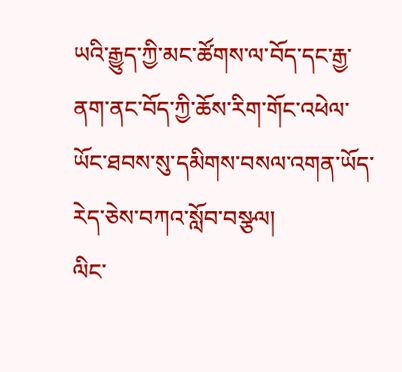ཡའི་རྒྱུད་ཀྱི་མང་ཚོགས་ལ་བོད་དང་རྒྱ་ནག་ནང་བོད་ཀྱི་ཆོས་རིག་གོང་འཕེལ་ཡོང་ཐབས་སུ་དམིགས་བསལ་འགན་ཡོད་རེད་ཅེས་བཀའ་སློབ་བསྩལ།
ལིང་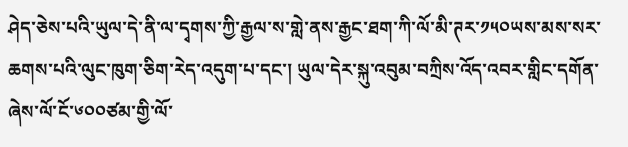ཤེད་ཅེས་པའི་ཡུལ་དེ་ནི་ལ་དྭགས་ཀྱི་རྒྱལ་ས་གླེ་ནས་རྒྱང་ཐག་ཀི་ལོ་མི་ཊར་༡༥༠ཡས་མས་སར་ཆགས་པའི་ལུང་ཁུག་ཅིག་རེད་འདུག་པ་དང་། ཡུལ་དེར་སྐུ་འབུམ་བཀྲིས་འོད་འབར་གླིང་དགོན་ཞེས་ལོ་ངོ་༦༠༠ཙམ་གྱི་ལོ་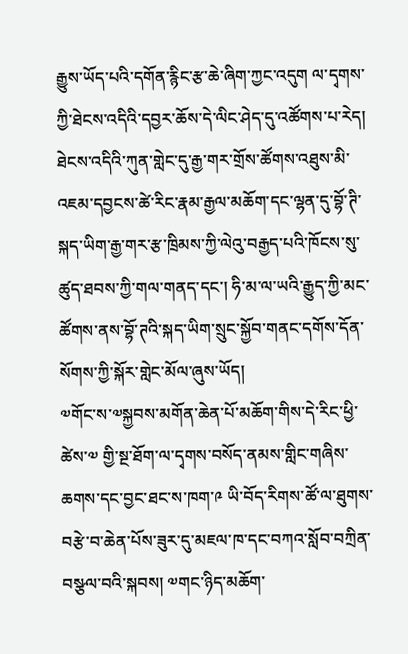རྒྱུས་ཡོད་པའི་དགོན་རྙིང་རྩ་ཆེ་ཞིག་ཀྱང་འདུག ལ་དྭགས་ཀྱི་ཐེངས་འདིའི་དབྱར་ཆོས་དེ་ལིང་ཤེད་དུ་འཚོགས་པ་རེད།
ཐེངས་འདིའི་ཀུན་གླེང་དུ་རྒྱ་གར་གྲོས་ཚོགས་འཐུས་མི་འཇམ་དབྱངས་ཚེ་རིང་རྣམ་རྒྱལ་མཆོག་དང་ལྷན་དུ་བྷོ་ཊི་སྐད་ཡིག་རྒྱ་གར་རྩ་ཁྲིམས་ཀྱི་ལེའུ་བརྒྱད་པའི་ཁོངས་སུ་ཚུད་ཐབས་ཀྱི་གལ་གནད་དང་། ཧི་མ་ལ་ཡའི་རྒྱུད་ཀྱི་མང་ཚོགས་ནས་བྷོ་ཊའི་སྐད་ཡིག་སྲུང་སྐྱོབ་གནང་དགོས་དོན་སོགས་ཀྱི་སྐོར་གླེང་མོལ་ཞུས་ཡོད།
༧གོང་ས་༧སྐྱབས་མགོན་ཆེན་པོ་མཆོག་གིས་དེ་རིང་ཕྱི་ཚེས་༧ གྱི་སྔ་ཐོག་ལ་དྭགས་བསོད་ནམས་གླིང་གཞིས་ཆགས་དང་བྱང་ཐང་ས་ཁག་༩ ཡི་བོད་རིགས་ཚོ་ལ་ཐུགས་བརྩེ་བ་ཆེན་པོས་ཟུར་དུ་མཇལ་ཁ་དང་བཀའ་སློབ་བཀྲིན་བསྩལ་བའི་སྐབས། ༧གང་ཉིད་མཆོག་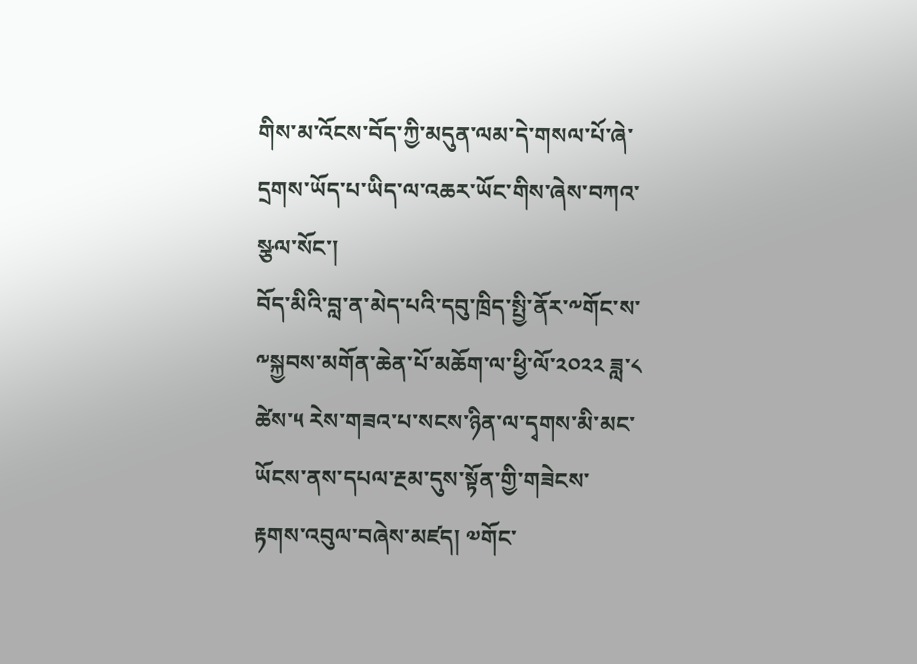གིས་མ་འོངས་བོད་ཀྱི་མདུན་ལམ་དེ་གསལ་པོ་ཞེ་དྲགས་ཡོད་པ་ཡིད་ལ་འཆར་ཡོང་གིས་ཞེས་བཀའ་སྩལ་སོང་།
བོད་མིའི་བླ་ན་མེད་པའི་དབུ་ཁྲིད་སྤྱི་ནོར་༸གོང་ས་༸སྐྱབས་མགོན་ཆེན་པོ་མཆོག་ལ་ཕྱི་ལོ་༢༠༢༢ ཟླ་༨ ཚེས་༥ རེས་གཟའ་པ་སངས་ཉིན་ལ་དྭགས་མི་མང་ཡོངས་ནས་དཔལ་རྔམ་དུས་སྟོན་གྱི་གཟེངས་རྟགས་འབུལ་བཞེས་མཛད། ༧གོང་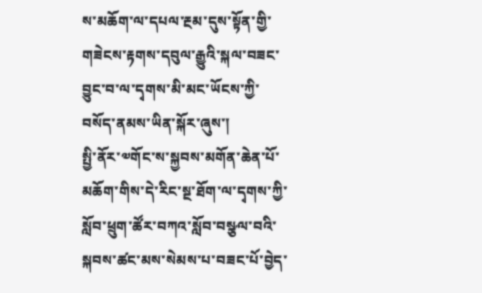ས་མཆོག་ལ་དཔལ་རྔམ་དུས་སྟོན་གྱི་གཟེངས་རྟགས་དབུལ་རྒྱུའི་སྐལ་བཟང་བྱུང་བ་ལ་དྭགས་མི་མང་ཡོངས་ཀྱི་བསོད་ནམས་ཡིན་སྐོར་ཞུས་།
སྤྱི་ནོར་༧གོང་ས་སྐྱབས་མགོན་ཆེན་པོ་མཆོག་གིས་དེ་རིང་སྔ་ཐོག་ལ་དྭགས་ཀྱི་སློབ་ཕྲུག་ཚོར་བཀའ་སློབ་བསྩལ་བའི་སྐབས་ཚང་མས་སེམས་པ་བཟང་པོ་བྱེད་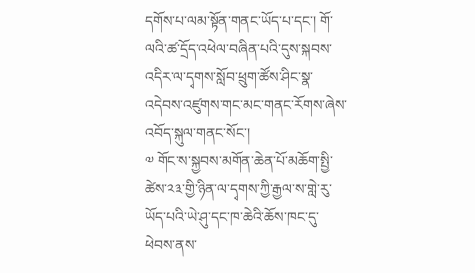དགོས་པ་ལམ་སྟོན་གནང་ཡོད་པ་དང་། གོ་ལའི་ཚ་དྲོད་འཕེལ་བཞིན་པའི་དུས་སྐབས་འདིར་ལ་དྭགས་སློབ་ཕྲུག་ཚོས་ཤིང་སྣ་འདེབས་འཛུགས་གང་མང་གནང་རོགས་ཞེས་འབོད་སྐུལ་གནང་སོང་།
༧ གོང་ས་སྐྱབས་མགོན་ཆེན་པོ་མཆོག་སྤྱི་ཚེས་༢༣་གྱི་ཉིན་ལ་དྭགས་ཀྱི་རྒྱལ་ས་གླེ་རུ་ཡོད་པའི་ཡེ་ཤུ་དང་ཁ་ཆེའི་ཆོས་ཁང་དུ་ཕེབས་ནས་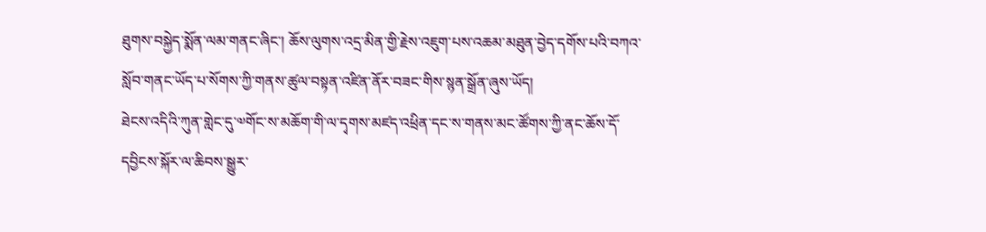ཐུགས་བསྐྱེད་སྨོན་ལམ་གནང་ཞིང་། ཆོས་ལུགས་འདྲ་མིན་གྱི་རྗེས་འཇུག་པས་འཆམ་མཐུན་བྱེད་དགོས་པའི་བཀའ་སློབ་གནང་ཡོད་པ་སོགས་ཀྱི་གནས་ཚུལ་བསྟན་འཛིན་ནོར་བཟང་གིས་སྙན་སྒྲོན་ཞུས་ཡོད།
ཐེངས་འདིའི་ཀུན་གླེང་དུ་༧གོང་ས་མཆོག་གི་ལ་དྭགས་མཛད་འཕྲིན་དང་ས་གནས་མང་ཚོགས་ཀྱི་ནང་ཆོས་དོ་དབྱིངས་སྐོར་ལ་ཆིབས་སྒྱུར་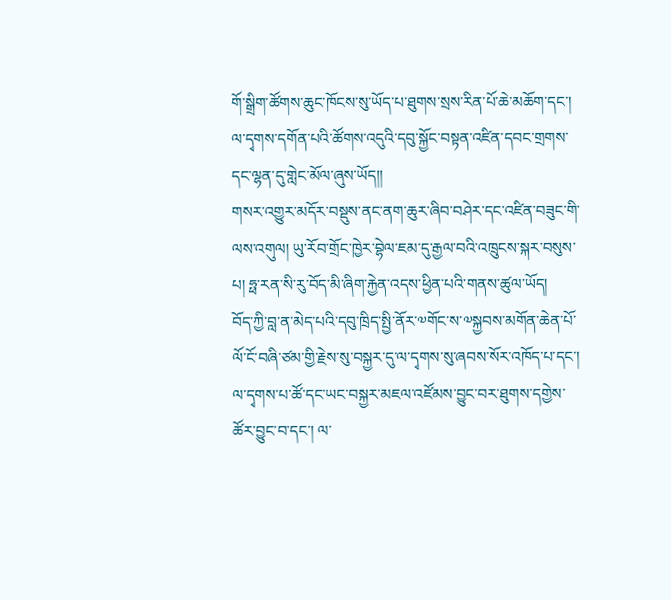གོ་སྒྲིག་ཚོགས་ཆུང་ཁོངས་སུ་ཡོད་པ་ཐུགས་སྲས་རིན་པོ་ཆེ་མཆོག་དང་། ལ་དྭགས་དགོན་པའི་ཚོགས་འདུའི་དབུ་སྐྱོང་བསྟན་འཛིན་དབང་གྲགས་དང་ལྷན་དུ་གླེང་མོལ་ཞུས་ཡོད།།
གསར་འགྱུར་མདོར་བསྡུས་ནང་ནག་ཆུར་ཞིབ་བཤེར་དང་འཛིན་བཟུང་གི་ལས་འགུལ། ཡུ་རོབ་གྲོང་ཁྱེར་བྷེལ་ཇམ་དུ་རྒྱལ་བའི་འཁྲུངས་སྐར་བསུས་པ། ཧྥ་རན་སི་རུ་བོད་མི་ཞིག་རྐྱེན་འདས་ཕྱིན་པའི་གནས་ཚུལ་ཡོད།
བོད་ཀྱི་བླ་ན་མེད་པའི་དབུ་ཁྲིད་སྤྱི་ནོར་༧གོང་ས་༧སྐྱབས་མགོན་ཆེན་པོ་ལོ་ངོ་བཞི་ཙམ་གྱི་རྗེས་སུ་བསྐྱར་དུ་ལ་དྭགས་སུ་ཞབས་སོར་འཁོད་པ་དང་། ལ་དྭགས་པ་ཚོ་དང་ཡང་བསྐྱར་མཇལ་འཛོམས་བྱུང་བར་ཐུགས་དགྱེས་ཚོར་བྱུང་བ་དང་། ལ་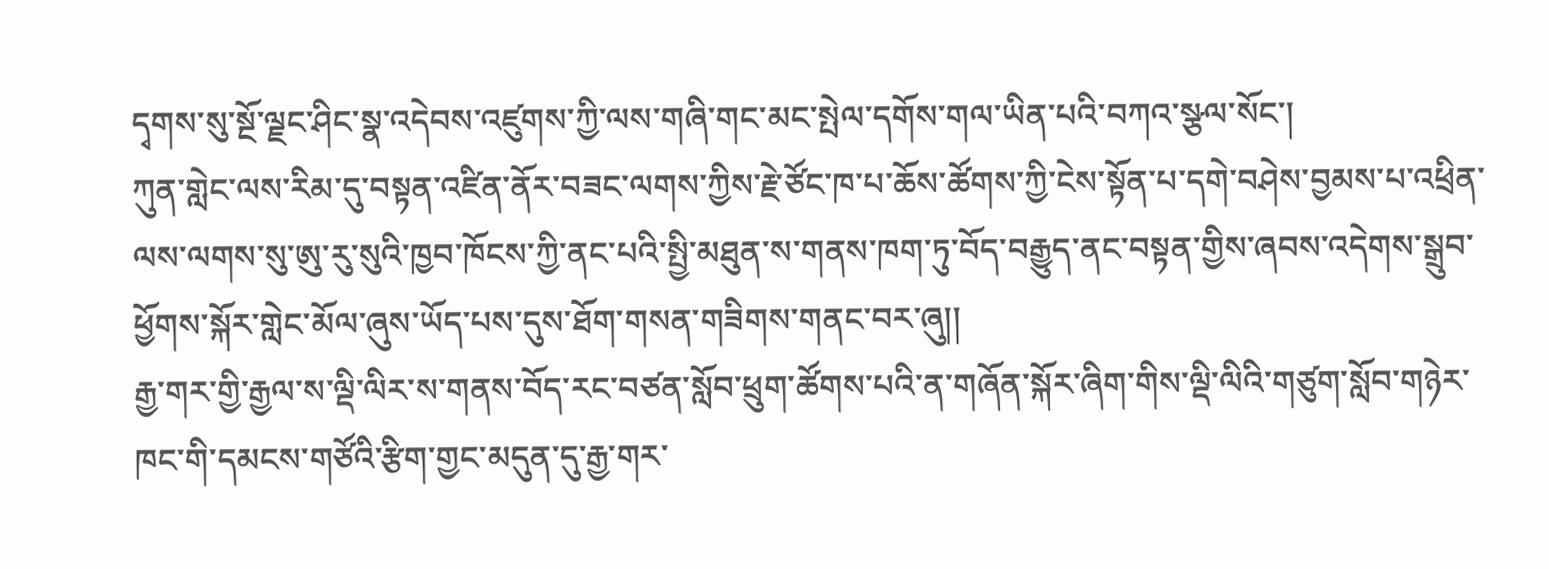དྭགས་སུ་སྔོ་ལྗང་ཤིང་སྣ་འདེབས་འཛུགས་ཀྱི་ལས་གཞི་གང་མང་སྤེལ་དགོས་གལ་ཡིན་པའི་བཀའ་སྩལ་སོང་།
ཀུན་གླེང་ལས་རིམ་དུ་བསྟན་འཛིན་ནོར་བཟང་ལགས་ཀྱིས་རྗེ་ཙོང་ཁ་པ་ཆོས་ཚོགས་ཀྱི་ངེས་སྟོན་པ་དགེ་བཤེས་བྱམས་པ་འཕྲིན་ལས་ལགས་སུ་ཨུ་རུ་སུའི་ཁྱབ་ཁོངས་ཀྱི་ནང་པའི་སྤྱི་མཐུན་ས་གནས་ཁག་ཏུ་བོད་བརྒྱུད་ནང་བསྟན་གྱིས་ཞབས་འདེགས་སྒྲུབ་ཕྱོགས་སྐོར་གླེང་མོལ་ཞུས་ཡོད་པས་དུས་ཐོག་གསན་གཟིགས་གནང་བར་ཞུ།།
རྒྱ་གར་གྱི་རྒྱལ་ས་ལྡི་ལིར་ས་གནས་བོད་རང་བཙན་སློབ་ཕྲུག་ཚོགས་པའི་ན་གཞོན་སྐོར་ཞིག་གིས་ལྡི་ལིའི་གཙུག་སློབ་གཉེར་ཁང་གི་དམངས་གཙོའི་རྩིག་གྱང་མདུན་དུ་རྒྱ་གར་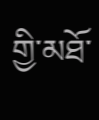གྱི་མཐོ་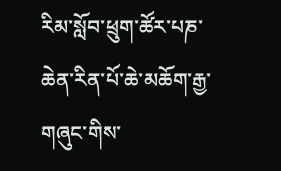རིམ་སློབ་ཕྲུག་ཚོར་པཎ་ཆེན་རིན་པོ་ཆེ་མཆོག་རྒྱ་གཞུང་གིས་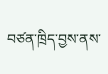བཙན་ཁྲིད་བྱས་ནས་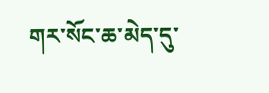གར་སོང་ཆ་མེད་དུ་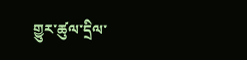གྱུར་ཚུལ་དྲིལ་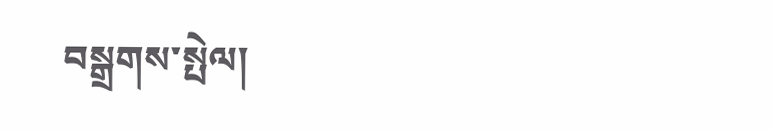བསྒྲགས་སྤེལ།